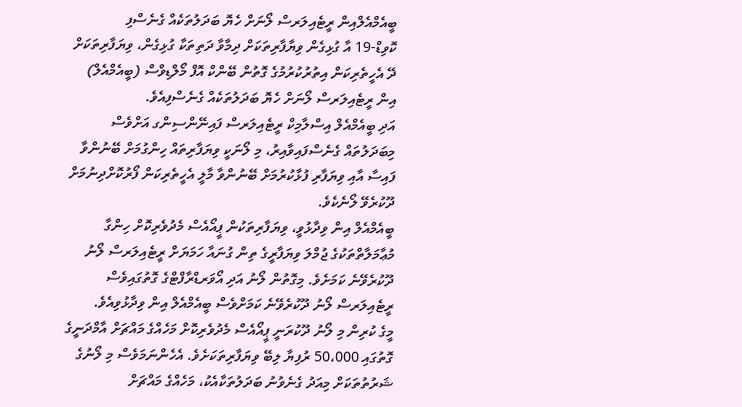ބީއެމްއެލްއިން ރީޓެއިލަރސް ލޯނަށް ހެޔޮ ބަދަލުތަކެއް ގެނެސްފި
ކޮވިޑް-19 އާ ގުޅިގެން ވިޔާފާރިތަކަށް ދިމާވާ ދަތިތަކާ ގުޅިގެން، ވިޔަފާރިތަކަށް ދޭ އެހީތެރިކަން އިތުރުކުރުމުގެ ގޮތުން ބޭންކް އޮފް މޯލްޑިވްސް (ބީއެމްއެލް) އިން ރީޓެއިލަރސް ލޯނަށް ހެޔޮ ބަދަލުތަކެއް ގެނެސްފިއެވެ.
އަދި ބީއެމްއެލް އިސްލާމިކް ރީޓެއިލަރސް ފައިނޭންސިންގ އަށްވެސް މިބަދަލުތައް ގެނެސްފައިވާއިރު، މި ލޯނަކީ ވިޔަފާރިތައް ހިންގުމަށް ބޭނުންވާ ފައިސާ އާއި ވިޔަފާރި ފުޅާކުރުމަށް ބޭނުންވާ މާލީ އެހީތެރިކަން ފޯރުކޮށްދިނުމަށް ދޫކުރެވޭ ލޯނެކެވެ.
ބީއެމްއެލް އިން ވިދާޅުވީ، ވިޔަފާރިތަކުން ޕީއޯއެސް މެދުވެރިކޮށް ހިންގާ މުޢާމަލާތްތަކުގެ ޖުމްލަ ވިޔަފާރީގެ ތިން ގުނައާ ހަމަޔަށް ރީޓެއިލަރސް ލޯނު ދޫކުރެވޭނެ ކަމަށެވެ. މިގޮތުން ލޯނު އަދި އޯވަރޑްރާފްޓްގެ ގޮތުގައިވެސް ރީޓެއިލަރސް ލޯނު ދޫކުރެވޭނެ ކަމަށްވެސް ބީއެމްއެލް އިން ވިދާޅުވިއެވެ.
މީގެ ކުރިން މި ލޯނު ދޫކުރަނީ ޕީއޯއެސް މެދުވެރިކޮށް މަހެއްގެ މައްޗަށް އާމްދަނީގެ ގޮތުގައި 50،000 ރުފިޔާ ލިބޭ ވިޔަފާރިތަކަށެވެ. އެހެންނަމަވެސް މި ލޯނުގެ ޝަރުތުތަކަށް މިއަދު ގެނެވުނު ބަދަލުތަކާއެކު، މަހެއްގެ މައްޗަށް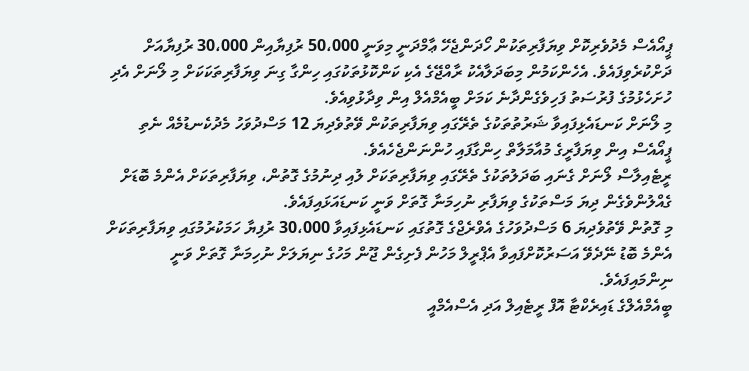ޕީއޯއެސް މެދުވެރިކޮށް ވިޔަފާރިތަކުން ހޯދަންޖެހޭ ޢާމްދަނީ މިވަނީ 50،000 ރުފިޔާއިން 30،000 ރުފިޔާއަށް ދަށްކުރެވިފައެވެ. އެހެންކަމުން މިބަދަލާއެކު ރާއްޖޭގެ އެކި ކަންކޮޅުތަކުގައި ހިންގާ ގިނަ ވިޔަފާރިތަކަކަށް މި ލޯނަށް އެދި ހުށަހެޅުމުގެ ފުރުސަތު ފަހިވެގެންދާނެ ކަމަށް ބީއެމްއެލް އިން ވިދާޅުވިއެވެ.
މި ލޯނަށް ކަނޑައެޅިފައިވާ ޝަރުތުތަކުގެ ތެރޭގައި ވިޔަފާރިތަކުން ވޭތުވެދިޔަ 12 މަސްދުވަހު މެދުކެނޑުމެއް ނެތި ޕީއޯއެސް އިން ވިޔަފާރީގެ މުއާމަލާތް ހިންގާފައި ހުންނަންޖެހެއެވެ.
ރީޓެއިލާސް ލޯނަށް ގެނައި ބަދަލުތަކުގެ ތެރޭގައި ވިޔަފާރިތަކަށް ލުއި ދިނުމުގެ ގޮތުން، ވިޔަފާރިތަކަށް އެންމެ ބޮޑަށް ގެއްލުންވެގެން ދިޔަ މަސްތަކުގެ ވިޔަފާރި ނުހިމަނާ ގޮތަށް ވަނީ ކަނޑައަޅައިފައެވެ.
މި ގޮތުން ވޭތުވެދިޔަ 6 މަސްދުވަހުގެ އެވްރެޖްގެ ގޮތުގައި ކަނޑައެޅިފައިވާ 30،000 ރުފިޔާ ހަމަކުރުމުގައި ވިޔަފާރިތަކަށް އެންމެ ބޮޑު ނޭދެވޭ އަސަރުކޮށްފައިވާ އެޕްރީލް މަހުން ފެށިގެން ޖޫން މަހުގެ ނިޔަލަށް ނުހިމަނާ ގޮތަށް ވަނީ ނިންމައިފައެވެ.
ބީއެމްއެލްގެ ޑައިރެކްޓާ އޮފް ރީޓެއިލް އަދި އެސްއެމްއީ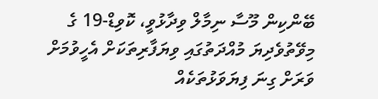ބޭންކިން މޫސާ ނިމާލް ވިދާޅުވީ، ކޮވިޑް-19 ގެ މިވޭތުވެދިޔަ މުއްދަތުގައި ވިޔަފާރިތަކަށް އެހީވުމަށް ވަރަށް ގިނަ ފިޔަވަޅުތަކެއް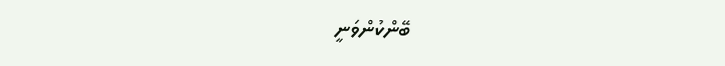ބޭންކުންވަނީ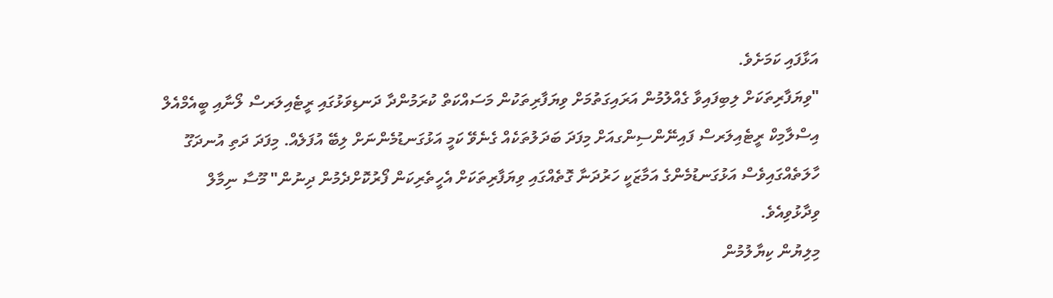އަޅާފައި ކަމަށެވެ.
"ވިޔަފާރިތަކަށް ލިބިފައިވާ ގެއްލުމުން އަރައިގަތުމަށް ވިޔަފާރިތަކުން މަސައްކަތް ކުރަމުންދާ ދަނޑިވަޅުގައި ރީޓެއިލަރސް ލޯނާއި ބީއެމްއެލް އިސްލާމިކް ރީޓެއިލަރސް ފައިނޭންސިންގއަށް މިފަދަ ބަދަލުތަކެއް ގެނެވޭ ކަމީ އަޅުގަނޑުމެންނަށް ލިބޭ އުފަލެއް. މިފަދަ ދަތި އުނދަގޫ ހާލަތެއްގައިވެސް އަޅުގަނޑުމެންގެ އަމާޒަކީ ހަރުދަނާ ގޮތެއްގައި ވިޔަފާރިތަކަށް އެހީތެރިކަން ފޯރުކޮށްދެމުން ދިނުން" މޫސާ ނިމާލް ވިދާޅުވިއެވެ.
މިލިޔުން ކިޔާލުމުން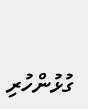ގުޅުންހުރި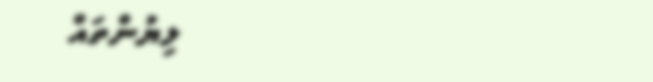ލިޔުންތައް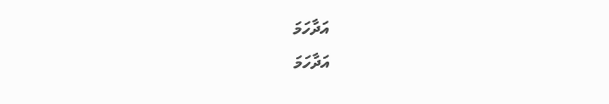އަދާހަމަ
އަދާހަމަ